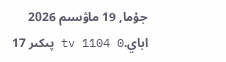جۇما, 19 ماۋسىم 2026
اباي.tv 1104 0 پىكىر 17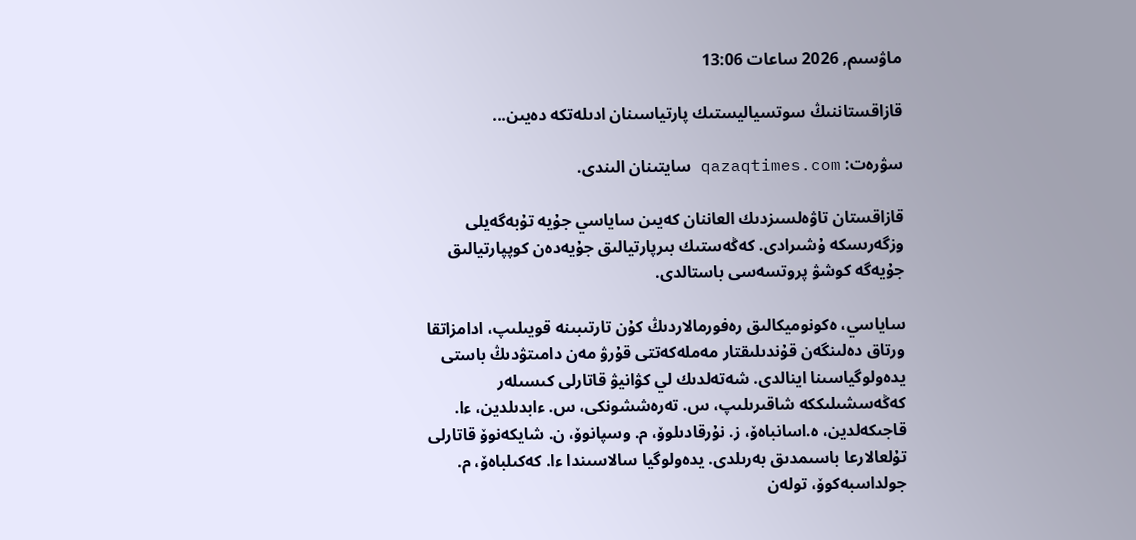ماۋسىم, 2026 ساعات 13:06

قازاقستاننىڭ سوتسياليستىك پارتياسىنان ادىلەتكە دەيىن...

سۋرەت: qazaqtimes.com سايتىنان الىندى.

قازاقستان تاۋەلسىزدىك العاننان كەيىن ساياسي جۇيە تۇبەگەيلى وزگەرىسكە ۇشىرادى. كەڭەستىك بىرپارتيالىق جۇيەدەن كوپپارتيالىق جۇيەگە كوشۋ پروتسەسى باستالدى.

ساياسي، ەكونوميكالىق رەفورمالاردىڭ كۇن تارتىبىنە قويىلىپ، ادامزاتقا ورتاق دەلىنگەن قۇندىلىقتار مەملەكەتتى قۇرۋ مەن دامىتۋدىڭ باستى يدەولوگياسىنا اينالدى. شەتەلدىك لي كۋانيۋ قاتارلى كىسىلەر كەڭەسشىلىككە شاقىرىلىپ، س. تەرەششونكى، س. ءابدىلدين، ءا. قاجىكەلدين، ە.اسانباەۆ، ز. نۇرقادىلوۆ، م. وسپانوۆ، ن. شايكەنوۆ قاتارلى تۇلعالارعا باسىمدىق بەرىلدى. يدەولوگيا سالاسىندا ءا. كەكىلباەۆ، م. جولداسبەكوۆ، تولەن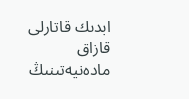ابدىك قاتارلى قازاق مادەنيەتىنىڭ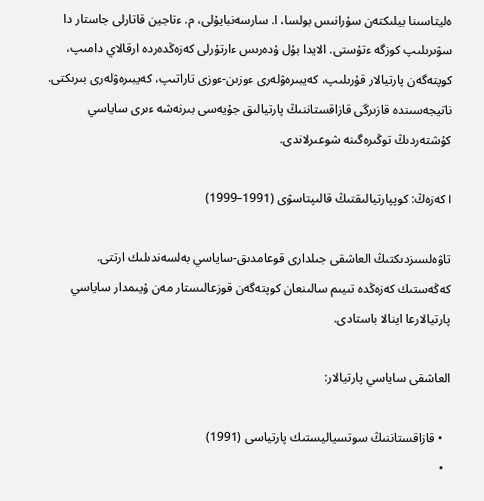ەليتاسىنا بيلىكتەن سۇرانىس بولسا، ا. سارسەنبايۇلى، م. ءتاجين قاتارلى جاستار دا سۋىرىلىپ كوزگە ءتۇستى. الايدا بۇل ۇدەرىس ءارتۇرلى كەزەڭدەردە ارقالاي دامىپ، كوپتەگەن پارتيالار قۇرىلىپ، كەيبىرەۋلەرى ءوزىن-ءوزى تاراتىپ، كەيبىرەۋلەرى بىرىكتى. ناتيجەسىندە قازىرگى قازاقستاننىڭ پارتيالىق جۇيەسى بىرنەشە ءىرى ساياسي كۇشتەردىڭ توڭىرەگىنە شوعىرلاندى.

I كەزەڭ: كوپپارتيالىقتىڭ قالىپتاسۋى (1991–1999)

تاۋەلسىزدىكتىڭ العاشقى جىلدارى قوعامدىق-ساياسي بەلسەندىلىك ارتتى. كەڭەستىك كەزەڭدە تىيىم سالىنعان كوپتەگەن قوزعالىستار مەن ۇيىمدار ساياسي پارتيالارعا اينالا باستادى.

العاشقى ساياسي پارتيالار:

  • قازاقستاننىڭ سوتسياليستىك پارتياسى (1991)
  •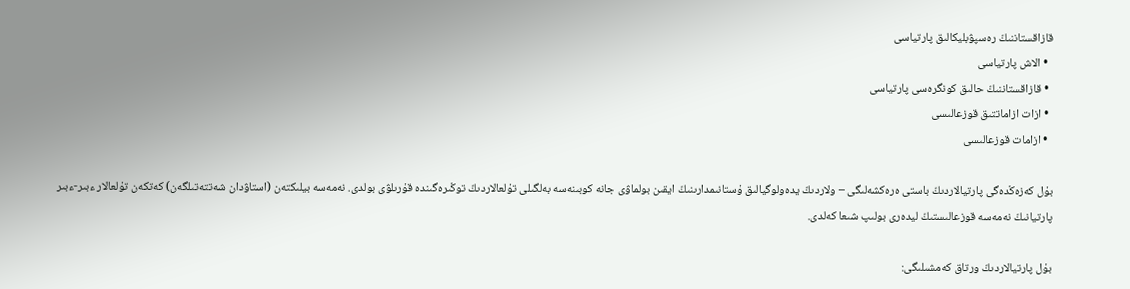قازاقستاننىڭ رەسپۋبليكالىق پارتياسى
  • الاش پارتياسى
  • قازاقستاننىڭ حالىق كونگرەسى پارتياسى
  • ازات ازاماتتىق قوزعالىسى
  • ازامات قوزعالىسى

بۇل كەزەڭدەگى پارتيالاردىڭ باستى ەرەكشەلىگى – ولاردىڭ يدەولوگيالىق ۇستانىمدارىنىڭ ايقىن بولماۋى جانە كوبىنەسە بەلگىلى تۇلعالاردىڭ توڭىرەگىندە قۇرىلۋى بولدى. نەمەسە بيلىكتەن (استاۋدان شەتتەتىلگەن) كەتكەن تۇلعالار ءبىر-ءبىر پارتيانىڭ نەمەسە قوزعالىستىڭ ليدەرى بولىپ شىعا كەلدى.

بۇل پارتيالاردىڭ ورتاق كەمشىلىگى: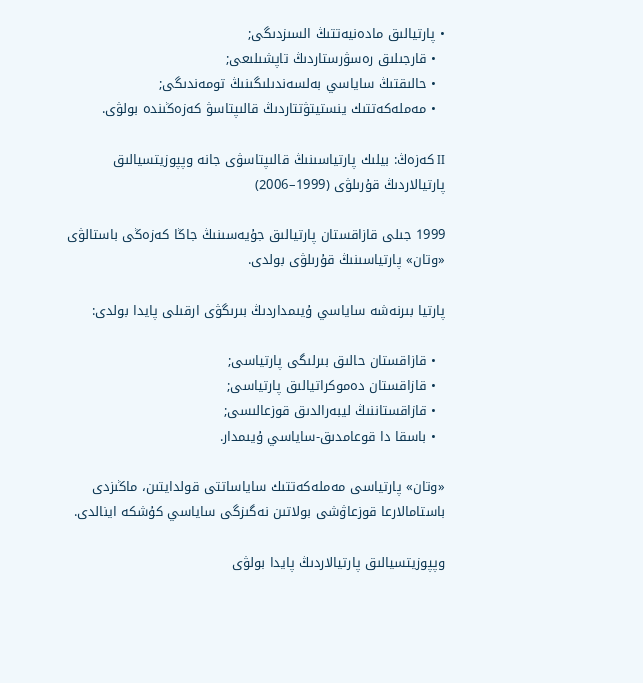• پارتيالىق مادەنيەتتىڭ السىزدىگى;
  • قارجىلىق رەسۋرستاردىڭ تاپشىلىعى;
  • حالىقتىڭ ساياسي بەلسەندىلىگىنىڭ تومەندىگى;
  • مەملەكەتتىك ينستيتۋتتاردىڭ قالىپتاسۋ كەزەڭىندە بولۋى.

II كەزەڭ: بيلىك پارتياسىنىڭ قالىپتاسۋى جانە وپپوزيتسيالىق پارتيالاردىڭ قۇرىلۋى (1999–2006)

1999 جىلى قازاقستان پارتيالىق جۇيەسىنىڭ جاڭا كەزەڭى باستالۋى «وتان» پارتياسىنىڭ قۇرىلۋى بولدى.

پارتيا بىرنەشە ساياسي ۇيىمداردىڭ بىرىگۋى ارقىلى پايدا بولدى:

  • قازاقستان حالىق بىرلىگى پارتياسى;
  • قازاقستان دەموكراتيالىق پارتياسى;
  • قازاقستاننىڭ ليبەرالدىق قوزعالىسى;
  • باسقا دا قوعامدىق-ساياسي ۇيىمدار.

«وتان» پارتياسى مەملەكەتتىك ساياساتتى قولدايتىن، ماڭىزدى باستامالارعا قوزعاۋشى بولاتىن نەگىزگى ساياسي كۇشكە اينالدى.

وپپوزيتسيالىق پارتيالاردىڭ پايدا بولۋى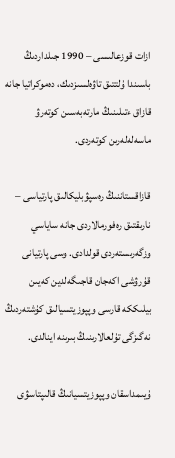ازات قوزعالىسى – 1990 جىلداردىڭ باسىندا ۇلتتىق تاۋەلسىزدىك، دەموكراتيا جانە قازاق ءتىلىنىڭ مارتەبەسىن كوتەرۋ ماسەلەلەرىن كوتەردى.

قازاقستاننىڭ رەسپۋبليكالىق پارتياسى – نارىقتىق رەفورمالاردى جانە ساياسي وزگەرىستەردى قولدادى. وسى پارتيانى قۇرۋشى اكەجان قاجىگەلدين كەيىن بيلىككە قارسى وپپوزيتسيالىق كۇشتەردىڭ نەگىزگى تۇلعالارىنىڭ بىرىنە اينالدى.

ۇيىمداسقان وپپوزيتسيانىڭ قالىپتاسۋى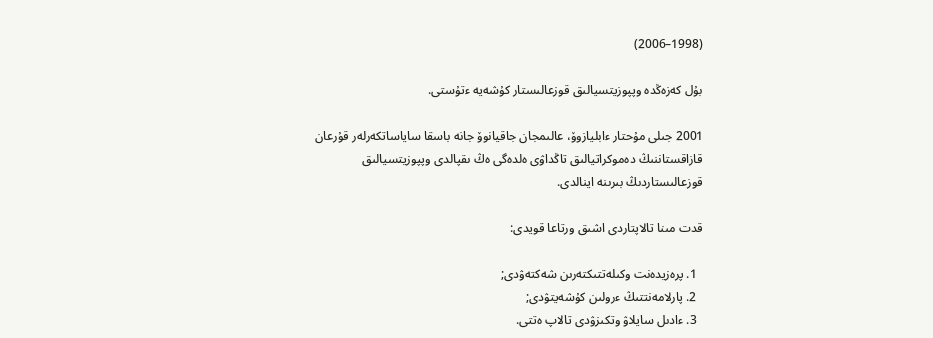(1998–2006)

بۇل كەزەڭدە وپپوزيتسيالىق قوزعالىستار كۇشەيە ءتۇستى.

2001 جىلى مۇحتار ءابليازوۆ، عالىمجان جاقيانوۆ جانە باسقا ساياساتكەرلەر قۇرعان قازاقستاننىڭ دەموكراتيالىق تاڭداۋى ەلدەگى ەڭ ىقپالدى وپپوزيتسيالىق قوزعالىستاردىڭ بىرىنە اينالدى.

قدت مىنا تالاپتاردى اشىق ورتاعا قويدى:

  1. پرەزيدەنت وكىلەتتىكتەرىن شەكتەۋدى;
  2. پارلامەنتتىڭ ءرولىن كۇشەيتۋدى;
  3. ءادىل سايلاۋ وتكىزۋدى تالاپ ەتتى.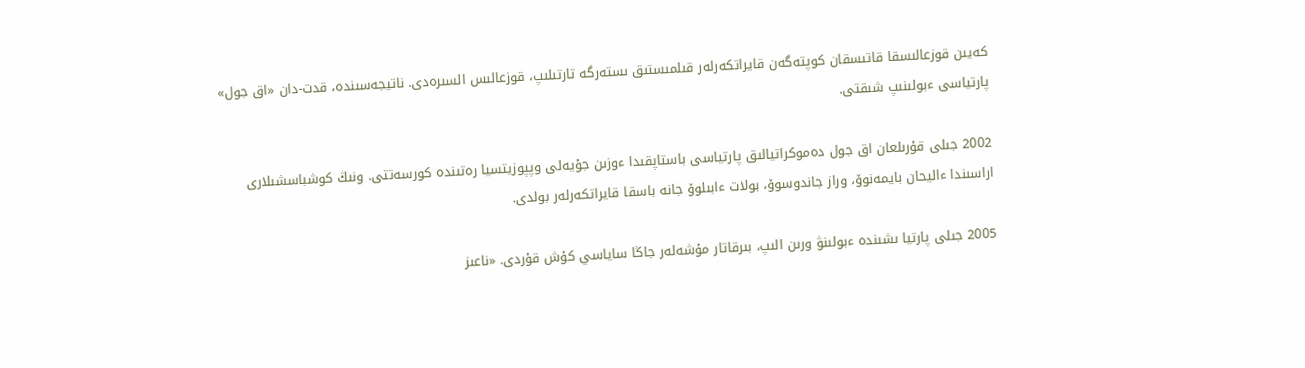كەيىن قوزعالىسقا قاتىسقان كوپتەگەن قايراتكەرلەر قىلمىستىق ىستەرگە تارتىلىپ، قوزعالىس السىرەدى. ناتيجەسىندە، قدت-دان «اق جول» پارتياسى ءبولىنىپ شىقتى.

2002 جىلى قۇرىلعان اق جول دەموكراتيالىق پارتياسى باستاپقىدا ءوزىن جۇيەلى وپپوزيتسيا رەتىندە كورسەتتى. ونىڭ كوشباسشىلارى اراسىندا ءاليحان بايمەنوۆ، وراز جاندوسوۆ، بولات ءابىلوۆ جانە باسقا قايراتكەرلەر بولدى.

2005 جىلى پارتيا ىشىندە ءبولىنۋ ورىن الىپ، بىرقاتار مۇشەلەر جاڭا ساياسي كۇش قۇردى. «ناعىز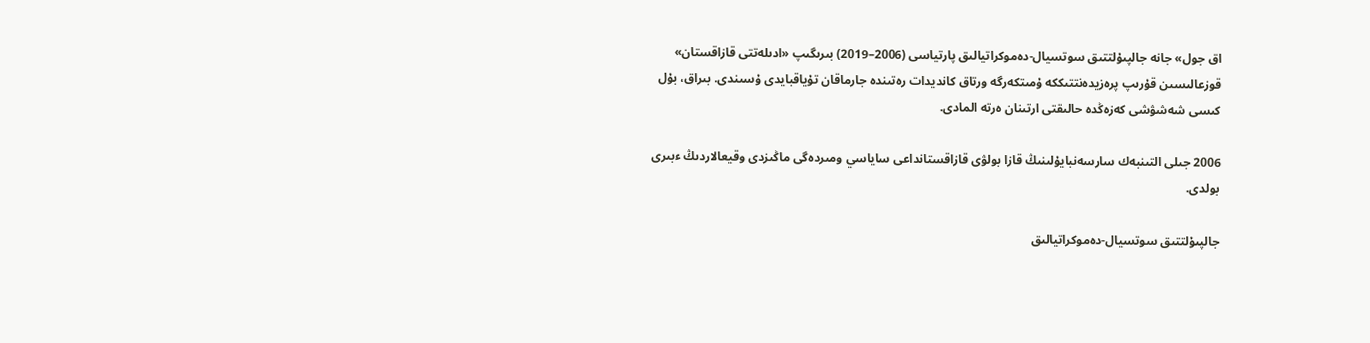اق جول» جانە جالپىۇلتتىق سوتسيال-دەموكراتيالىق پارتياسى (2006–2019) بىرىگىپ «ادىلەتتى قازاقستان» قوزعالىسىن قۇرىپ پرەزيدەنتتىككە ۇمىتكەرگە ورتاق كانديدات رەتىندە جارماقان تۇياقبايدى ۇسىندى. بىراق، بۇل كىسى شەشۋشى كەزەڭدە حالىقتى ارتىنان ەرتە المادى.

2006 جىلى التىنبەك سارسەنبايۇلىنىڭ قازا بولۋى قازاقستانداعى ساياسي ومىردەگى ماڭىزدى وقيعالاردىڭ ءبىرى بولدى.

جالپىۇلتتىق سوتسيال-دەموكراتيالىق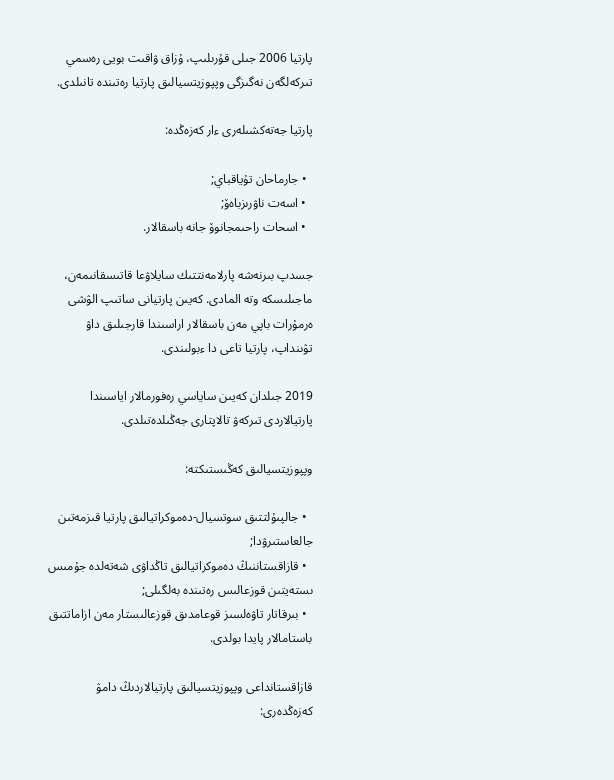پارتيا 2006 جىلى قۇرىلىپ، ۇزاق ۋاقىت بويى رەسمي تىركەلگەن نەگىزگى وپپوزيتسيالىق پارتيا رەتىندە تانىلدى.

پارتيا جەتەكشىلەرى ءار كەزەڭدە:

  • جارماحان تۇياقباي;
  • اسەت ناۋرىزباەۆ;
  • اسحات راحىمجانوۆ جانە باسقالار.

جسدپ بىرنەشە پارلامەنتتىك سايلاۋعا قاتىسقانىمەن، ماجىلىسكە وتە المادى. كەيىن پارتيانى ساتىپ الۋشى ەرمۇرات باپي مەن باسقالار اراسىندا قارجىلىق داۋ تۋىنداپ، پارتيا تاعى دا ءبولىندى.

2019 جىلدان كەيىن ساياسي رەفورمالار اياسىندا پارتيالاردى تىركەۋ تالاپتارى جەڭىلدەتىلدى.

وپپوزيتسيالىق كەڭىستىكتە:

  • جالپىۇلتتىق سوتسيال-دەموكراتيالىق پارتيا قىزمەتىن جالعاستىرۋدا;
  • قازاقستاننىڭ دەموكراتيالىق تاڭداۋى شەتەلدە جۇمىس ىستەيتىن قوزعالىس رەتىندە بەلگىلى;
  • بىرقاتار تاۋەلسىز قوعامدىق قوزعالىستار مەن ازاماتتىق باستامالار پايدا بولدى.

قازاقستانداعى وپپوزيتسيالىق پارتيالاردىڭ دامۋ كەزەڭدەرى: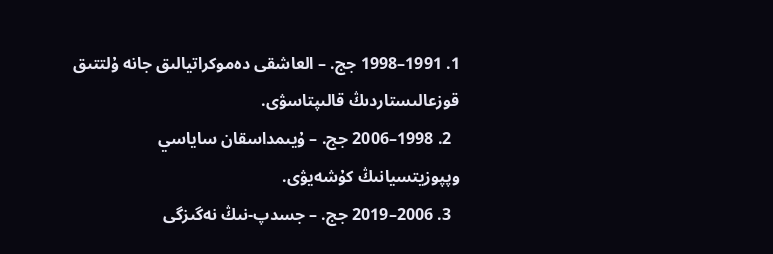1. 1991–1998 جج. – العاشقى دەموكراتيالىق جانە ۇلتتىق قوزعالىستاردىڭ قالىپتاسۋى.
  2. 1998–2006 جج. – ۇيىمداسقان ساياسي وپپوزيتسيانىڭ كۇشەيۋى.
  3. 2006–2019 جج. – جسدپ-نىڭ نەگىزگى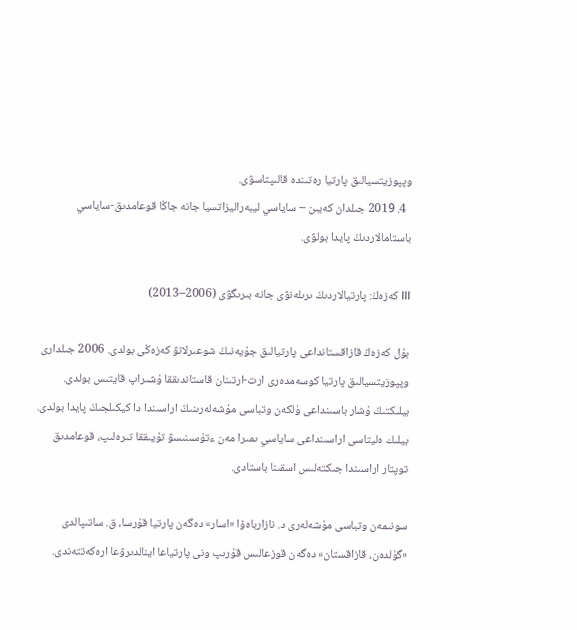وپپوزيتسيالىق پارتيا رەتىندە قالىپتاسۋى.
  4. 2019 جىلدان كەيىن – ساياسي ليبەراليزاتسيا جانە جاڭا قوعامدىق-ساياسي باستامالاردىڭ پايدا بولۋى.

III كەزەڭ: پارتيالاردىڭ ىرىلەنۋى جانە بىرىگۋى (2006–2013)

بۇل كەزەڭ قازاقستانداعى پارتيالىق جۇيەنىڭ شوعىرلانۋ كەزەڭى بولدى. 2006 جىلدارى وپپوزيتسيالىق پارتيا كوسەمدەرى ارت-ارتىنان قاستاندىققا ۇشىراپ قايتىس بولدى. بيلىكتىڭ ۇشار باسىنداعى ۇلكەن وتباسى مۇشەلەرىنىڭ اراسىندا دا كيكىلجىڭ پايدا بولدى. بيلىك ەليتاسى اراسىنداعى ساياسي ىمىرا مەن ءتۇسىنىسۋ تۇيىققا تىرەلىپ، قوعامدىق توپتار اراسىندا جىكتەلىس اسقىنا باستادى.

سونىمەن وتباسى مۇشەلەرى د. نازارباەۆا «اسار» دەگەن پارتيا قۇرسا، ق. ساتىپالدى «گۇلدەن، قازاقستان» دەگەن قوزعالىس قۇرىپ ونى پارتياعا اينالدىرۋعا ارەكەتتەندى.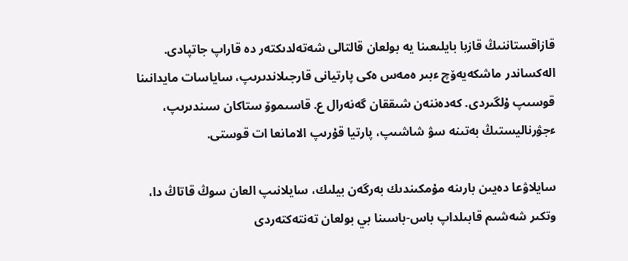قازاقستاننىڭ قازبا بايلىعىنا يە بولعان قالتالى شەتەلدىكتەر دە قاراپ جاتپادى. الەكساندر ماشكەيەۆچ ءبىر ەمەس ەكى پارتيانى قارجىلاندىرىپ، ساياسات مايدانىنا قوسىپ ۇلگىردى. كەدەننەن شىققان گەنەرال ع. قاسىموۆ ستاكان سىندىرىپ، ءجۋرناليستىڭ بەتىنە سۋ شاشىپ، پارتيا قۇرىپ الامانعا ات قوستى.

سايلاۋعا دەيىن بارىنە مۇمكىندىك بەرگەن بيلىك، سايلانىپ العان سوڭ قاتاڭ دا، وتكىر شەشىم قابىلداپ باس-باسىنا بي بولعان تەنتەكتەردى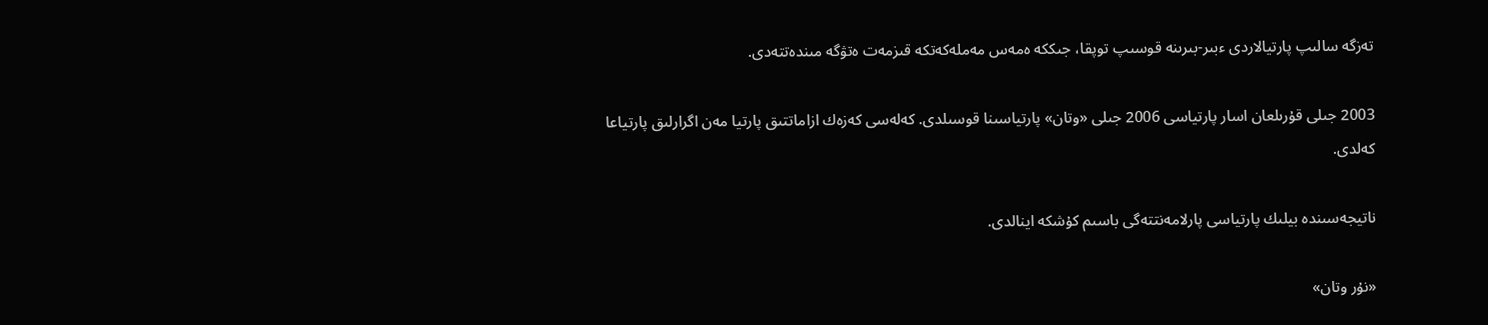تەزگە سالىپ پارتيالاردى ءبىر-بىرىنە قوسىپ توپقا، جىككە ەمەس مەملەكەتكە قىزمەت ەتۋگە مىندەتتەدى.

2003 جىلى قۇرىلعان اسار پارتياسى 2006 جىلى «وتان» پارتياسىنا قوسىلدى. كەلەسى كەزەك ازاماتتىق پارتيا مەن اگرارلىق پارتياعا كەلدى.

ناتيجەسىندە بيلىك پارتياسى پارلامەنتتەگى باسىم كۇشكە اينالدى.

«نۇر وتان»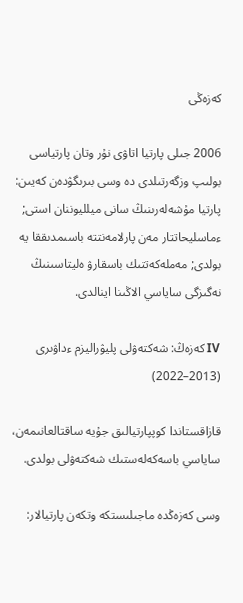كەزەڭى

2006 جىلى پارتيا اتاۋى نۇر وتان پارتياسى بولىپ وزگەرتىلدى دە وسى بىرىگۋدەن كەيىن: پارتيا مۇشەلەرىنىڭ سانى ميلليوننان استى; ءماسليحاتتار مەن پارلامەنتتە باسىمدىققا يە بولدى; مەملەكەتتىك باسقارۋ ەليتاسىنىڭ نەگىزگى ساياسي الاڭىنا اينالدى.

IV كەزەڭ: شەكتەۋلى پليۋراليزم ءداۋىرى (2013–2022)

قازاقستاندا كوپپارتيالىق جۇيە ساقتالعانىمەن، ساياسي باسەكەلەستىك شەكتەۋلى بولدى.

وسى كەزەڭدە ماجىلىستكە وتكەن پارتيالار: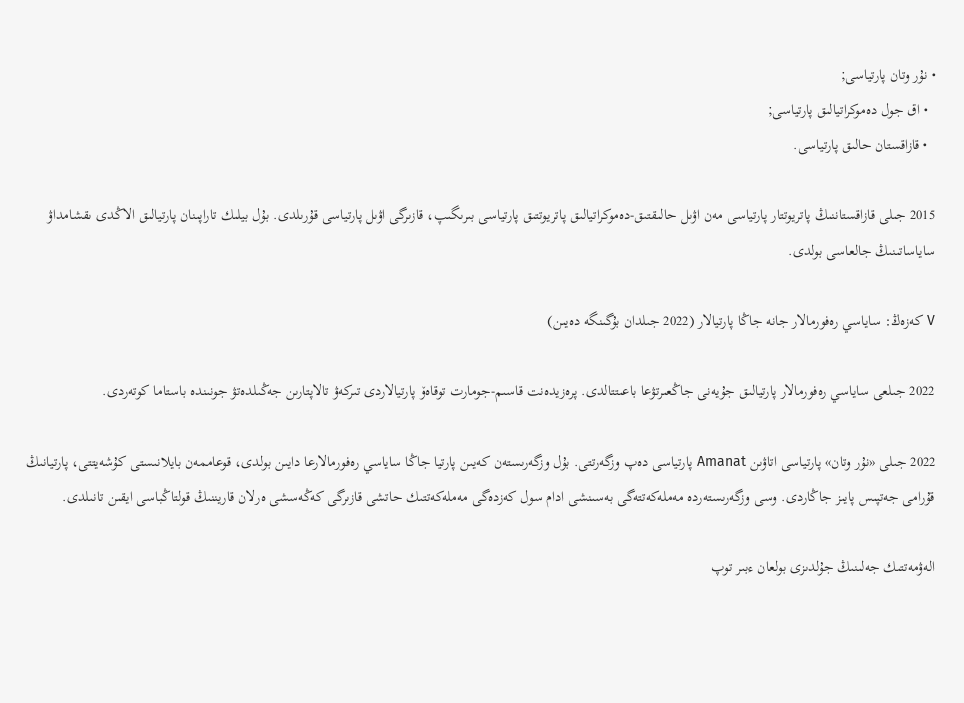• نۇر وتان پارتياسى;
  • اق جول دەموكراتيالىق پارتياسى;
  • قازاقستان حالىق پارتياسى.

2015 جىلى قازاقستاننىڭ پاتريوتتار پارتياسى مەن اۋىل حالىقتىق-دەموكراتيالىق پاتريوتتىق پارتياسى بىرىگىپ، قازىرگى اۋىل پارتياسى قۇرىلدى. بۇل بيلىك تاراپىنان پارتيالىق الاڭدى ىقشامداۋ ساياساتىنىڭ جالعاسى بولدى.

V كەزەڭ: ساياسي رەفورمالار جانە جاڭا پارتيالار (2022 جىلدان بۇگىنگە دەيىن)

2022 جىلعى ساياسي رەفورمالار پارتيالىق جۇيەنى جاڭعىرتۋعا باعىتتالدى. پرەزيدەنت قاسىم-جومارت توقاەۆ پارتيالاردى تىركەۋ تالاپتارىن جەڭىلدەتۋ جونىندە باستاما كوتەردى.

2022 جىلى «نۇر وتان» پارتياسى اتاۋىن Amanat پارتياسى دەپ وزگەرتتى. بۇل وزگەرىستەن كەيىن پارتيا جاڭا ساياسي رەفورمالارعا دايىن بولدى، قوعاممەن بايلانىستى كۇشەيتتى، پارتيانىڭ قۇرامى جەتپىس پايىز جاڭاردى. وسى وزگەرىستەردە مەملەكەتتەگى بەسىنشى ادام سول كەزدەگى مەملەكەتتىك حاتشى قازىرگى كەڭەسشى ەرلان قاريننىڭ قولتاڭباسى ايقىن تانىلدى.

الەۋمەتتىك جەلىنىڭ جۇلدىزى بولعان ءبىر توپ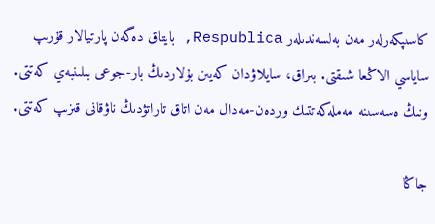كاسىپكەرلەر مەن بەلسەندىلەر Respublica, بايتاق دەگەن پارتيالار قۇرىپ ساياسي الاڭعا شىقتى. بىراق، سايلاۋدان كەيىن بۇلاردىڭ بار-جوعى بىلىنبەي كەتتى. ونىڭ ەسەسىنە مەملەكەتتىك وردەن-مەدال مەن اتاق تاراتۋدىڭ ناۋقانى قىزىپ كەتتى.

جاڭا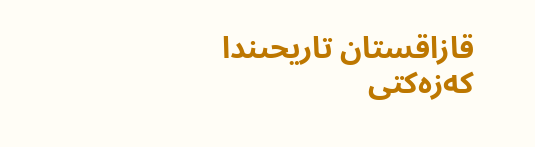قازاقستان تاريحىندا كەزەكتى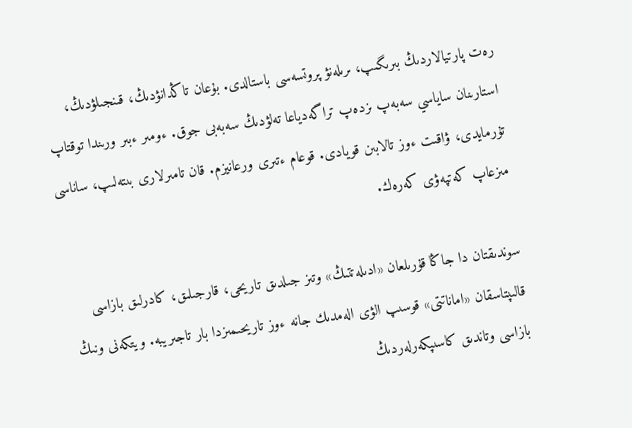رەت پارتيالاردىڭ بىرىگىپ، ىرىلەنۋ پروتسەسى باستالدى. بۇعان تاڭدانۋدىڭ، قىنجىلۋدىڭ، استارىنان ساياسي سەبەپ ىزدەپ تراگەدياعا تەلۋدىڭ سەبەبى جوق. ءومىر ءبىر ورىندا توقتاپ تۇرمايدى، ۋاقىت ءوز تالابىن قويادى. قوعام ءتىرى ورعانيزم. قان تامىرلارى بىتەلىپ، ساناسى مىزعاپ كەتپەۋى كەرەك.

سوندىقتان دا جاڭا قۇرىلعان «ادىلەتتىڭ» وتىز جىلدىق تاريحى، قارجىلىق، كادرلىق بازاسى قالىپتاسقان «اماناتتى» قوسىپ الۋى الەمدىك جانە ءوز تاريحىمىزدا بار تاجىريبە. ويتكەنى ونىڭ بازاسى وتاندىق كاسىپكەرلەردىڭ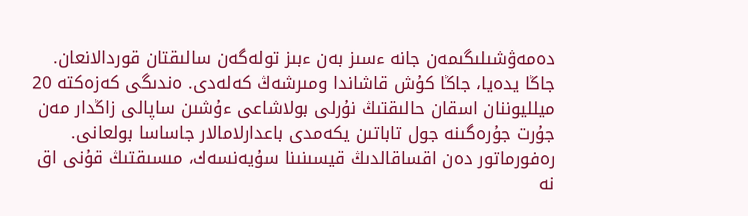دەمەۋشىلىگىمەن جانە ءسىز بەن ءبىز تولەگەن سالىقتان قوردالانعان. جاڭا يدەيا، جاڭا كۇش قاشاندا ومىرشەڭ كەلەدى. ەندىگى كەزەكتە 20 ميلليوننان اسقان حالىقتىڭ نۇرلى بولاشاعى ءۇشىن ساپالى زاڭدار مەن جۇرت جۇرەگىنە جول تاباتىن يكەمدى باعدارلامالار جاساسا بولعانى. رەفورماتور دەن اقساقالدىڭ قيسىنىنا سۇيەنسەك، مىسىقتىڭ قۇنى اق نە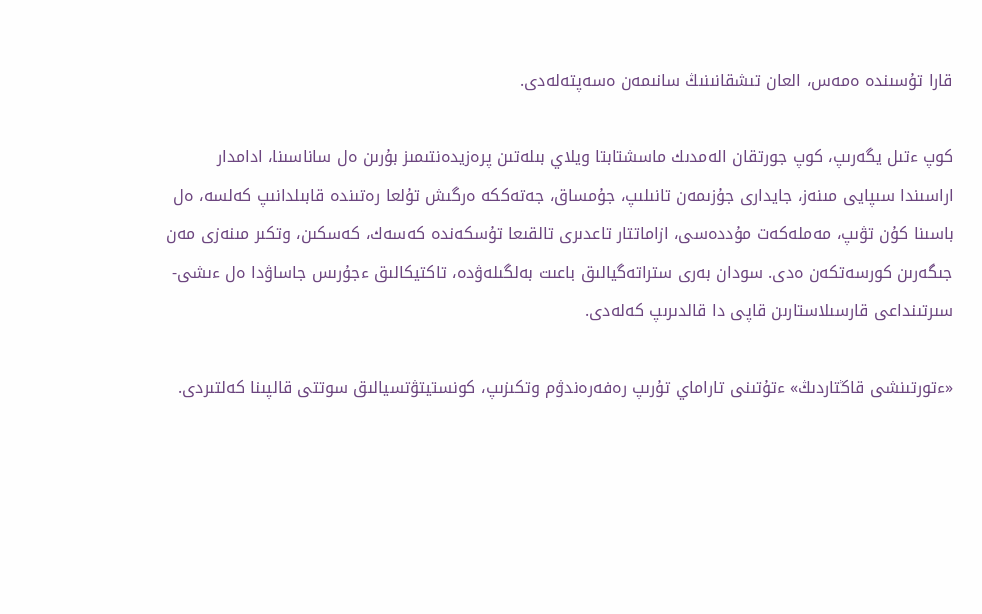قارا تۇسىندە ەمەس، العان تىشقانىنىڭ سانىمەن ەسەپتەلەدى.

كوپ ءتىل يگەرىپ، كوپ جورتقان الەمدىك ماسشتابتا ويلاي بىلەتىن پرەزيدەنتىمىز بۇرىن ەل ساناسىنا، ادامدار اراسىندا سىپايى مىنەز، جايدارى جۇزىمەن تانىلىپ، جۇمساق، جەتەككە ەرگىش تۇلعا رەتىندە قابىلدانىپ كەلسە، ەل باسىنا كۇن تۋىپ، مەملەكەت مۇددەسى، ازاماتتار تاعدىرى تالقىعا تۇسكەندە كەسەك، كەسكىن، وتكىر مىنەزى مەن جىگەرىن كورسەتكەن ەدى. سودان بەرى ستراتەگيالىق باعىت بەلگىلەۋدە، تاكتيكالىق ءجۇرىس جاساۋدا ەل ءىشى-سىرتىنداعى قارسىلاستارىن قاپى دا قالدىرىپ كەلەدى.

«ءتورتىنشى قاڭتاردىڭ» ءتۇتىنى تاراماي تۇرىپ رەفەرەندۋم وتكىزىپ، كونستيتۋتسيالىق سوتتى قالپىنا كەلتىردى.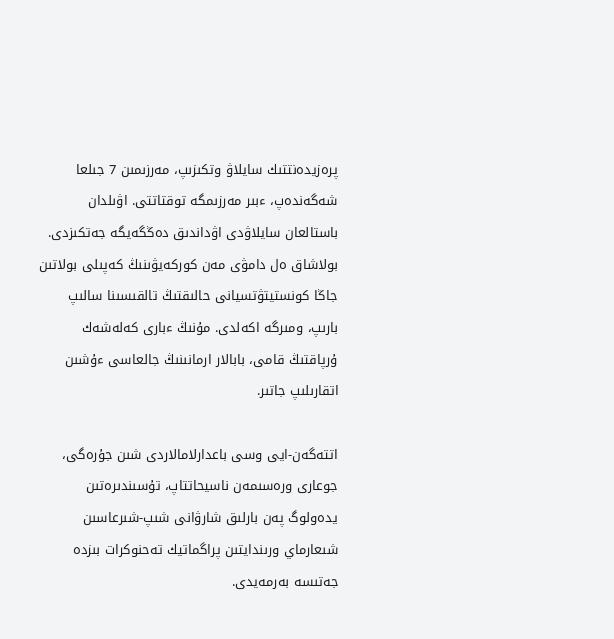پرەزيدەنتتىك سايلاۋ وتكىزىپ، مەرزىمىن 7 جىلعا شەگەندەپ، ءبىر مەرزىمگە توقتاتتى. اۋىلدان باستالعان سايلاۋدى اۋداندىق دەڭگەيگە جەتكىزدى. بولاشاق ەل دامۋى مەن كوركەيۋىنىڭ كەپىلى بولاتىن جاڭا كونستيتۋتسيانى حالىقتىڭ تالقىسىنا سالىپ بارىپ، ومىرگە اكەلدى. مۇنىڭ ءبارى كەلەشەك ۇرپاقتىڭ قامى، بابالار ارمانىنىڭ جالعاسى ءۇشىن اتقارىلىپ جاتىر.

اتتەگەن-ايى وسى باعدارلامالاردى شىن جۇرەگى، جوعارى ورەسىمەن ناسيحاتتاپ، تۇسىندىرەتىن يدەولوگ پەن بارلىق شارۋانى شىپ-شىرعاسىن شىعارماي ورىندايتىن پراگماتيك تەحنوكرات بىزدە جەتىسە بەرمەيدى.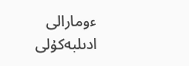ءومارالى ادىلبەكۇلى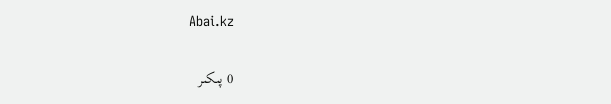Abai.kz

0 پىكىر